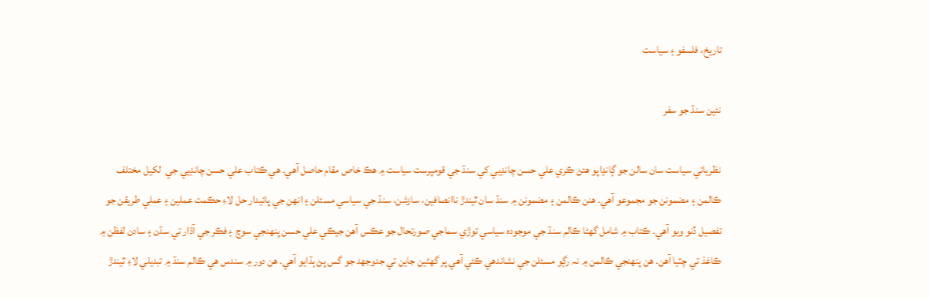تاريخ، فلسفو ۽ سياست

نئين سنڌ جو سفر

نظرياتي سياست سان سالن جو ڳانڍاپو هئڻ ڪري علي حسن چانڊيي کي سنڌ جي قومپرست سياست ۾ هڪ خاص مقام حاصل آهي. ھي ڪتاب علي حسن چانڊيي جي  لکيل مختلف ڪالمن ۽ مضمونن جو مجموعو آھي. ھنن ڪالمن ۽ مضمونن ۾ سنڌ سان ٿيندڙ ناانصافين، سازشن، سنڌ جي سياسي مسئلن ۽ انھن جي پائيدار حل لاءِ حڪمت عملين ۽ عملي طريقن جو تفصيل ڏنو ويو آھي. ڪتاب ۾ شامل گهڻا ڪالم سنڌ جي موجودہ سياسي توڙي سماجي صورتحال جو عڪس آهن جيڪي علي حسن پنھنجي سوچ ۽ فڪر جي آڌار تي سڌن ۽ سادن لفظن ۾ ڪاغذ تي چٽيا آهن. هن پنھنجي ڪالمن ۾ نہ رڳو مسئلن جي نشاندهي ڪئي آهي پر گهڻين جاين تي جدوجھد جو گس پڻ ٻڌايو آهي. ھن دور ۾ سندس ھي ڪالم سنڌ ۾ تبديلي لاءِ ٿيندڙ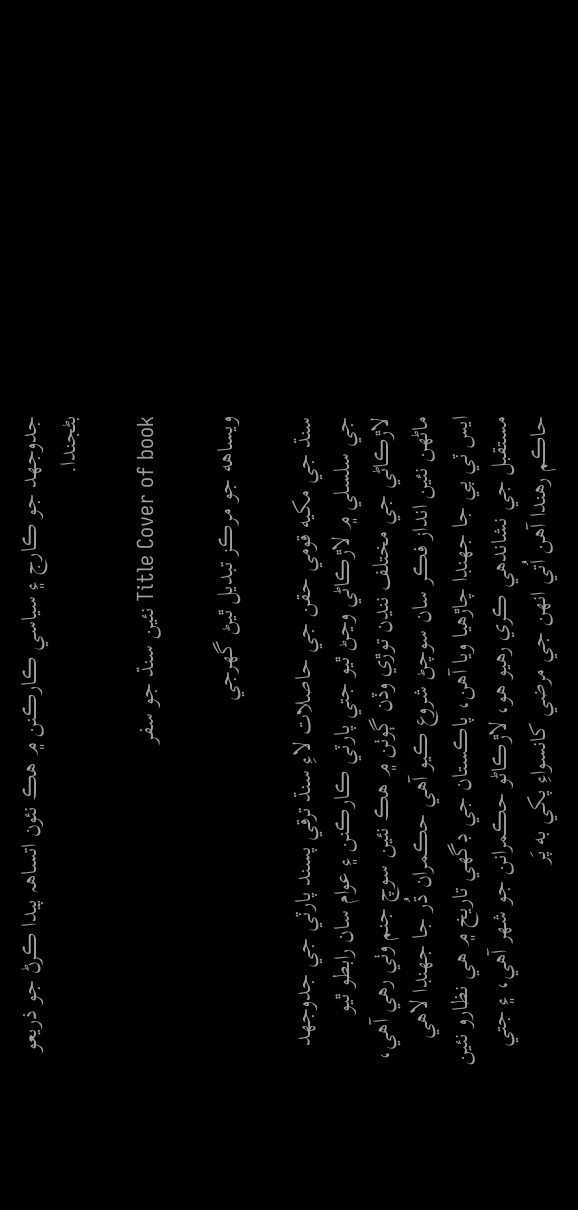جدوجھد جو ڪارج ۽ سياسي ڪارڪنن ۾ هڪ نئون اتساھہ پيدا ڪرڻ جو ذريعو بڻجندا.

Title Cover of book نئين سنڌ جو سفر

ويساهه جو مرڪز تبديل ٿيڻ گهرجي

سنڌ جي مکيه قومي حقن جي حاصلات لاءِ سنڌ ترقي پسند پارٽي جي جدوجهد جي سلسلي ۾ لاڙڪاڻي وڃڻ ٿيو جتي پارٽي ڪارڪنن ۽ عوام سان رابطو ٿيو لاڙڪاڻي جي مختلف ننڍن توڙي وڏن ڳوٺن ۾ هڪ نئين سوچ جنم وٺي رهي آهي، ماڻهن نئين انداز فڪر سان سوچڻ شروع ڪيو آهي حڪمران ڌُر جا جهنڊا لاهي ايس ٽي پي جا جهنڊا چاڙهيا ويا آهن، پاڪستان جي ڊگهي تاريخ ۾ هي نظارو نئين مستقبل جي نشاندهي ڪري رهيو هو، لاڙڪاڻو حڪمرانن جو شهر آهي، ۽ جتي حاڪم رهندا آهن اُتي انهن جي مرضي کانسواءِ پکي به پَر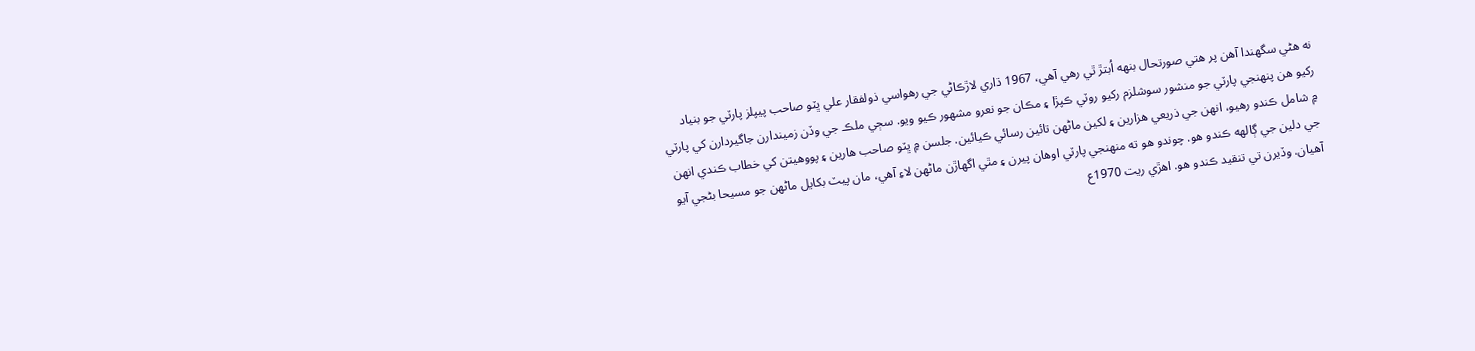نه هڻي سگهندا آهن پر هتي صورتحال بنهه اُبتڙ ٿي رهي آهي، 1967 ڌاري لاڙڪاڻي جي رهواسي ذولفقار علي ڀٽو صاحب پيپلز پارٽي جو بنياد رکيو هن پنهنجي پارٽي جو منشور سوشلزم رکيو روٽي ڪپڙا ۽ مڪان جو نعرو مشهور ڪيو ويو. سڄي ملڪ جي وڏن زميندارن جاگيردارن کي پارٽي ۾ شامل ڪندو رهيو، انهن جي ذريعي هزارين ۽ لکين ماڻهن تائين رسائي ڪيائين. جلسن ۾ ڀٽو صاحب هارين ۽ پووهيتن کي خطاب ڪندي انهن جي دلين جي ڳالهه ڪندو هو. چوندو هو ته منهنجي پارٽي اوهان پيرن ۽ مٿي اگهاڙن ماڻهن لاءِ آهي، مان پيٽ بکايل ماڻهن جو مسيحا بڻجي آيو آهيان. وڏيرن تي تنقيد ڪندو هو. اهڙي ريت 1970ع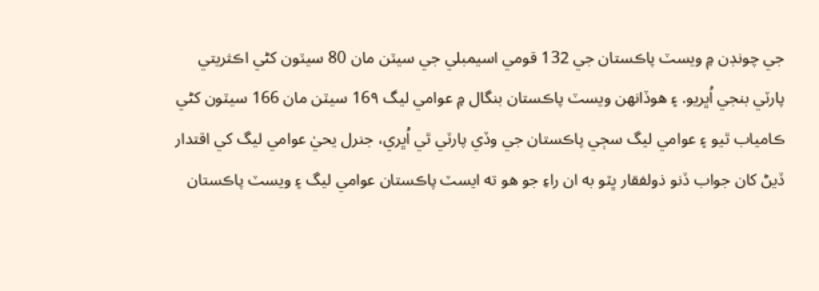جي چونڊن ۾ ويسٽ پاڪستان جي 132 قومي اسيمبلي جي سيٽن مان 80 سيٽون کڻي اڪثريتي پارٽي بنجي اُڀريو. ۽ هوڏانهن ويسٽ پاڪستان بنگال ۾ عوامي ليگ 16٩ سيٽن مان 166 سيٽون کڻي ڪامياب ٿيو ۽ عوامي ليگ سڄي پاڪستان جي وڏي پارٽي ٿي اُڀري، جنرل يحيٰ عوامي ليگ کي اقتدار ڏيڻ کان جواب ڏنو ذولفقار ڀٽو به ان راءِ جو هو ته ايسٽ پاڪستان عوامي ليگ ۽ ويسٽ پاڪستان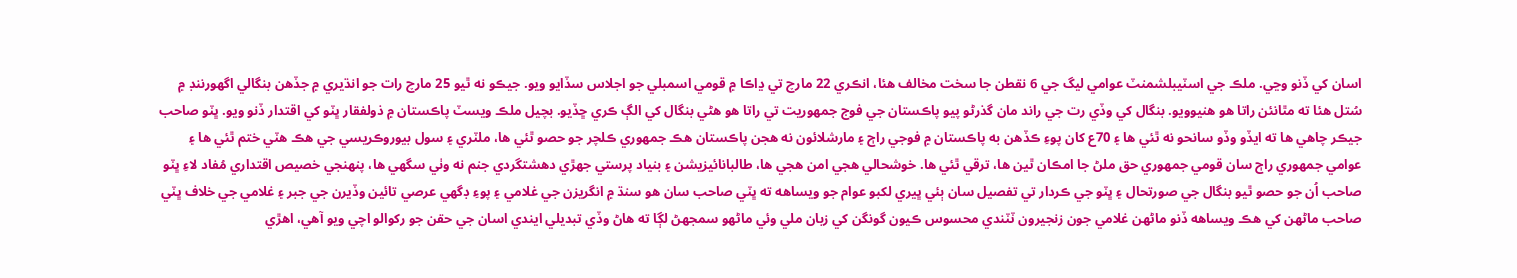اسان کي ڏنو وڃي. ملڪ جي اسٽيبلشمنٽ عوامي ليگ جي 6 نقطن جا سخت مخالف هئا، انڪري 22 مارچ تي ڍاڪا ۾ قومي اسمبلي جو اجلاس سڏايو ويو. جيڪو نه ٿيو 25 مارچ رات جو انڌيري ۾ جڏهن بنگالي اگهورننڊ ۾ سُتل هئا ته مٿانئن راتا هو هنيوويو. بنگال کي وڏي رت جي راند مان گذرڻو پيو پاڪستان جي فوج جمهوريت تي راتا هو هڻي بنگال کي الڳ ڪري ڇڏيو. بچيل ملڪ ويسٽ پاڪستان ۾ ذولفقار ڀٽو کي اقتدار ڏنو ويو. ڀٽو صاحب جيڪر چاهي ها ته ايڏو وڏو سانحو نه ٿئي ها ۽ 70ع کان پوءِ ڪڏهن به پاڪستان ۾ فوجي راڄ ۽ مارشلائون نه هجن پاڪستان هڪ جمهوري ڪلچر جو حصو ٿئي ها، ملٽري ۽ سول بيوروڪريسي جي هڪ هٽي ختم ٿئي ها ۽ عوامي جمهوري راڄ سان قومي جمهوري حق ملڻ جا امڪان ٿين ها، ترقي ٿئي ها. خوشحالي هجي امن هجي ها، طالبانائيزيشن ۽ بنياد پرستي جهڙي دهشتگردي جنم نه وٺي سگهي ها، پنهنجي خصيص اقتداري مُفاد لاءِ ڀٽو صاحب اُن جو حصو ٿيو بنگال جي صورتحال ۽ ڀٽو جي ڪردار تي تفصيل سان ٻئي ڀيري لکبو عوام جو ويساهه ته ڀٽي صاحب سان هو سنڌ ۾ انگريزن جي غلامي ۽ پوءِ ڊگهي عرصي تائين وڏيرن جي جبر ۽ غلامي جي خلاف ڀٽي صاحب ماڻهن کي هڪ ويساهه ڏنو ماڻهن غلامي جون زنجيرون ٽٽندي محسوس ڪيون گونگن کي زبان ملي وئي ماڻهو سمجهڻ لڳا ته هاڻ وڏي تبديلي ايندي اسان جي حقن جو رکوالو اچي ويو آهي، اهڙي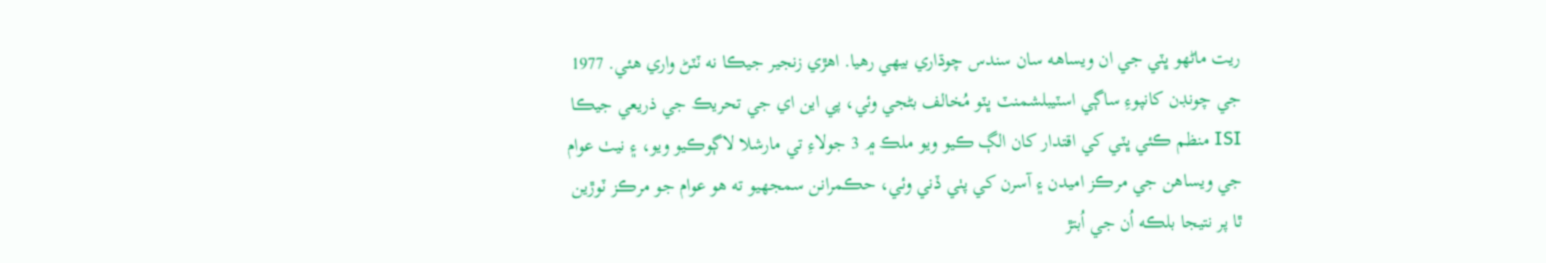ريت ماڻهو ڀٽي جي ان ويساهه سان سندس چوڌاري بيهي رهيا. اهڙي زنجير جيڪا نه ٽٽڻ واري هئي. 1977 جي چونڊن کانپوءِ ساڳي اسٽيبلشمنٽ ڀٽو مُخالف بڻجي وئي، پي اين اي جي تحريڪ جي ذريعي جيڪا ISI منظم ڪئي ڀٽي کي اقتدار کان الڳ ڪيو ويو ملڪ ۾ 3 جولاءِ تي مارشلا لاڳوڪيو ويو، ۽ نيٺ عوام جي ويساهن جي مرڪز اميدن ۽ آسرن کي پٺي ڏني وئي، حڪمرانن سمجهيو ته هو عوام جو مرڪز ٽوڙين ٿا پر نتيجا بلڪه اُن جي اُبتڙ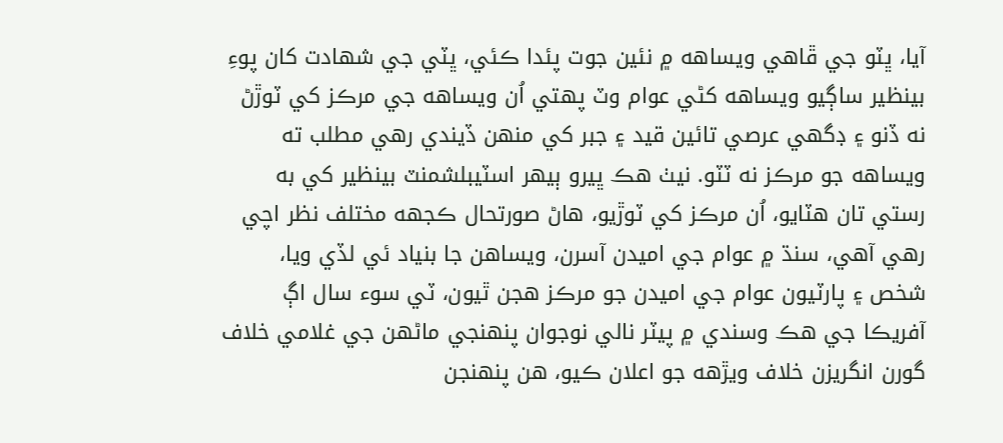آيا، ڀٽو جي ڦاهي ويساهه ۾ نئين جوت پئدا ڪئي، ڀٽي جي شهادت کان پوءِ بينظير ساڳيو ويساهه کڻي عوام وٽ پهتي اُن ويساهه جي مرڪز کي ٽوڙڻ نه ڏنو ۽ ڊگهي عرصي تائين قيد ۽ جبر کي منهن ڏيندي رهي مطلب ته ويساهه جو مرڪز نه ٽٽو. نيٺ هڪ ڀيرو ٻيهر اسٽيبلشمنٽ بينظير کي به رستي تان هٽايو، اُن مرڪز کي ٽوڙيو، هاڻ صورتحال ڪجهه مختلف نظر اچي رهي آهي، سنڌ ۾ عوام جي اميدن آسرن، ويساهن جا بنياد ئي لڏي ويا، شخص ۽ پارٽيون عوام جي اميدن جو مرڪز هجن ٿيون، ٽي سوء سال اڳ آفريڪا جي هڪ وسندي ۾ پيٽر نالي نوجوان پنهنجي ماڻهن جي غلامي خلاف گورن انگريزن خلاف ويڙهه جو اعلان ڪيو، هن پنهنجن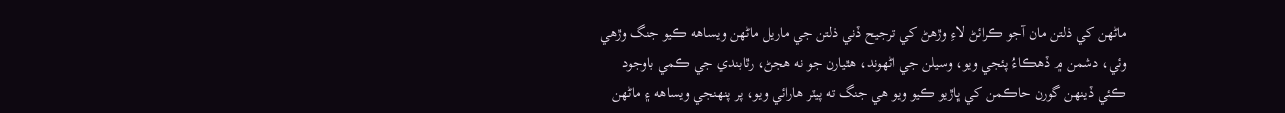ماڻهن کي ذلتن مان آجو ڪرائڻ لاءِ وڙهڻ کي ترجيح ڏني ذلتن جي ماريل ماڻهن ويساهه ڪيو جنگ وڙهي وئي، دشمن ۾ ڏهڪاءُ پئجي ويو، وسيلن جي اڻهوند، هٿيارن جو نه هجڻ، رٿابندي جي ڪمي باوجود ڪئي ڏينهن گورن حاڪمن کي ڀاڙيو ڪيو ويو هي جنگ ته پيٽر هارائي ويو، پر پنهنجي ويساهه ۽ ماڻهن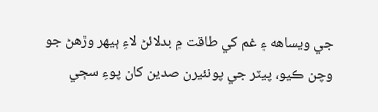جي ويساهه ۽ غم کي طاقت ۾ بدلائڻ لاءِ ٻيهر وڙهڻ جو وچن ڪيو، پيٽر جي پونئيرن صدين کان پوءِ سڄي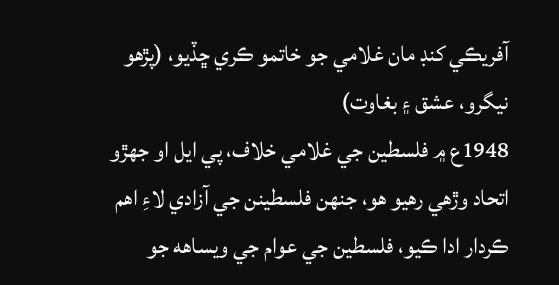آفريڪي کنڊ مان غلامي جو خاتمو ڪري ڇڏيو، (پڙهو نيگرو، عشق ۽ بغاوت)
1948ع ۾ فلسطين جي غلامي خلاف، پي ايل او جهڙو اتحاد وڙهي رهيو هو، جنهن فلسطينن جي آزادي لاءِ اهم ڪردار ادا ڪيو، فلسطين جي عوام جي ويساهه جو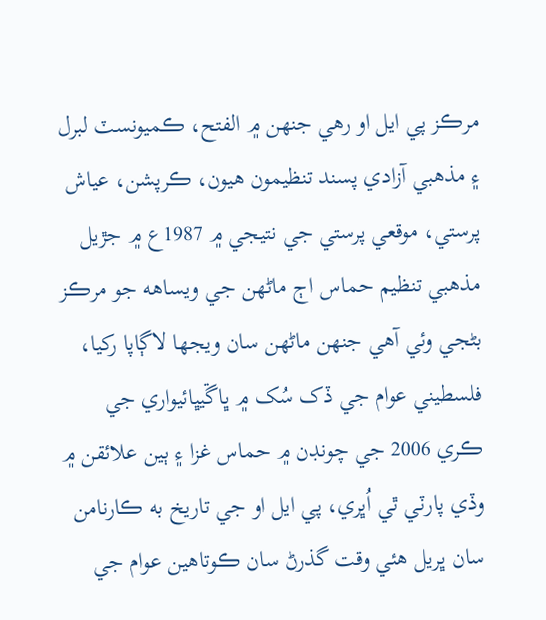مرڪز پي ايل او رهي جنهن ۾ الفتح، ڪميونسٽ لبرل ۽ مذهبي آزادي پسند تنظيمون هيون، ڪرپشن، عياش پرستي، موقعي پرستي جي نتيجي ۾ 1987ع ۾ جڙيل مذهبي تنظيم حماس اڄ ماڻهن جي ويساهه جو مرڪز بڻجي وئي آهي جنهن ماڻهن سان ويجها لاڳاپا رکيا، فلسطيني عوام جي ڏک سُک ۾ ڀاڱيڀائيواري جي ڪري 2006 جي چونڊن ۾ حماس غزا ۽ ٻين علائقن ۾ وڏي پارٽي ٿي اُڀري، پي ايل او جي تاريخ به ڪارنامن سان ڀريل هئي وقت گذرڻ سان ڪوتاهين عوام جي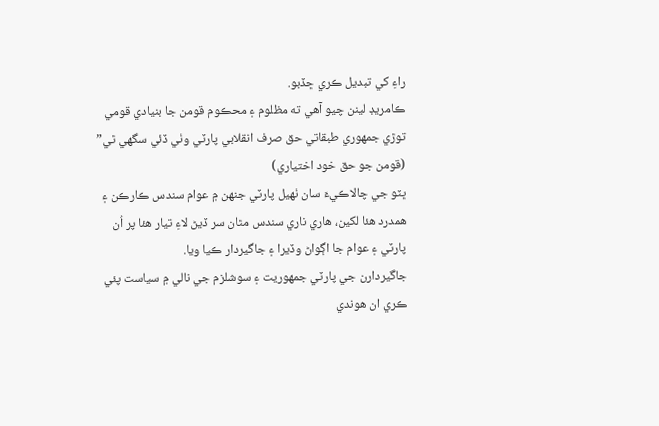راءِ کي تبديل ڪري ڇڏبو.
ڪامريڊ لينن چيو آهي ته مظلوم ۽ محڪوم قومن جا بنيادي قومي توڙي جمهوري طبقاتي حق صرف انقلابي پارٽي وٺي ڏئي سگهي ٿي” (قومن جو حق خود اختياري)
ڀٽو جي چالاڪيءَ سان ٺهيل پارٽي جنهن ۾ عوام سندس ڪارڪن ۽ همدرد هئا لکين، هاري ناري سندس مٿان سر ڏيڻ لاءِ تيار هئا پر اُن پارٽي ۽ عوام جا اڳواڻ وڏيرا ۽ جاگيردار ڪيا ويا.
جاگيردارن جي پارٽي جمهوريت ۽ سوشلزم جي نالي ۾ سياست پئي ڪري ان هوندي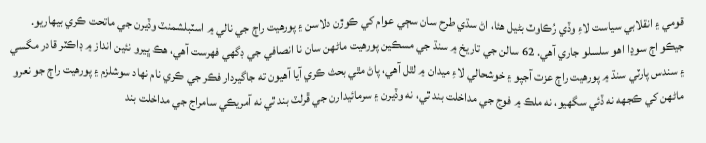قومي ۽ انقلابي سياست لاءِ وڏي رُڪاوٽ بڻيل هئا، اڻ سڌي طرح سان سڄي عوام کي ڪوڙن دلاسن ۽ پورهيت راڄ جي نالي ۾ اسٽبلشمنٽ وڏيرن جي ماتحت ڪري بيهاريو. جيڪو اڄ سوڍا اهو سلسلو جاري آهي. 62 سالن جي تاريخ ۾ سنڌ جي مسڪين پورهيت ماڻهن سان نا انصافي جي ڊگهي فهرست آهي، هڪ ڀيرو نئين انداز ۾ ڊاڪٽر قادر مگسي ۽ سندس پارٽي سنڌ ۾ پورهيت راڄ عزت آجپو ۽ خوشحالي لاءِ ميدان ۾ لٿل آهي، پاڻ مٿي بحث ڪري آيا آهيون ته جاگيردار فڪر جي ڪري نام نهاد سوشلزم ۽ پورهيت راڄ جو نعرو ماڻهن کي ڪجهه نه ڏئي سگهيو، نه ملڪ ۾ فوج جي مداخلت بند ٿي، نه وڏيرن ۽ سرمائيدارن جي ڦرلٽ بند ٿي نه آمريڪي سامراج جي مداخلت بند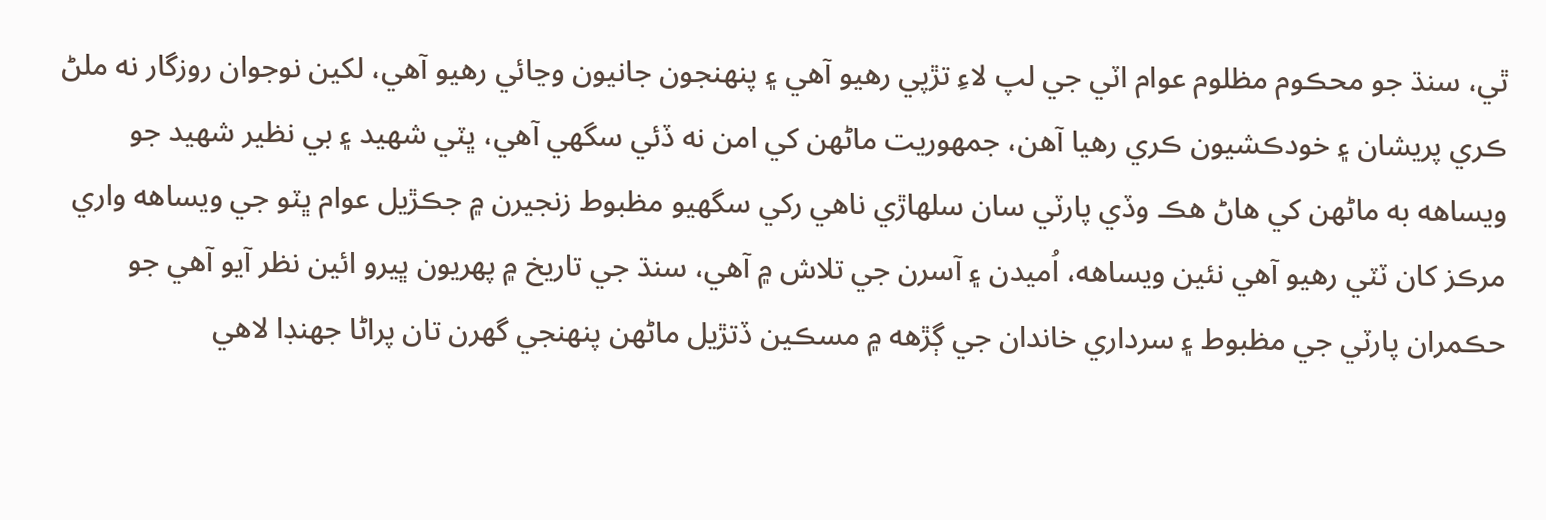ٿي، سنڌ جو محڪوم مظلوم عوام اٽي جي لپ لاءِ تڙپي رهيو آهي ۽ پنهنجون جانيون وڃائي رهيو آهي، لکين نوجوان روزگار نه ملڻ ڪري پريشان ۽ خودڪشيون ڪري رهيا آهن، جمهوريت ماڻهن کي امن نه ڏئي سگهي آهي، ڀٽي شهيد ۽ بي نظير شهيد جو ويساهه به ماڻهن کي هاڻ هڪ وڏي پارٽي سان سلهاڙي ناهي رکي سگهيو مظبوط زنجيرن ۾ جڪڙيل عوام ڀٽو جي ويساهه واري مرڪز کان ٽٽي رهيو آهي نئين ويساهه، اُميدن ۽ آسرن جي تلاش ۾ آهي، سنڌ جي تاريخ ۾ پهريون ڀيرو ائين نظر آيو آهي جو حڪمران پارٽي جي مظبوط ۽ سرداري خاندان جي ڳڙهه ۾ مسڪين ڏتڙيل ماڻهن پنهنجي گهرن تان پراڻا جهنڊا لاهي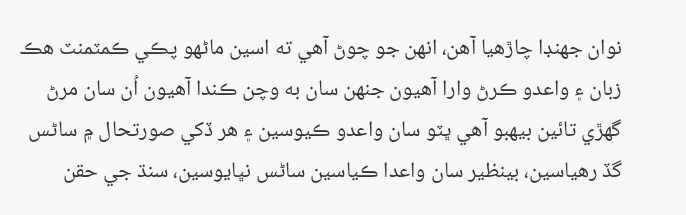نوان جهنڊا چاڙهيا آهن، انهن جو چوڻ آهي ته اسين ماڻهو پڪي ڪمٽمنٽ هڪ زبان ۽ واعدو ڪرڻ وارا آهيون جنهن سان به وچن ڪندا آهيون اُن سان مرڻ گهڙي تائين بيهبو آهي ڀٽو سان واعدو ڪيوسين ۽ هر ڏکي صورتحال ۾ ساڻس گڏ رهياسين، بينظير سان واعدا ڪياسين ساڻس نڀايوسين، سنڌ جي حقن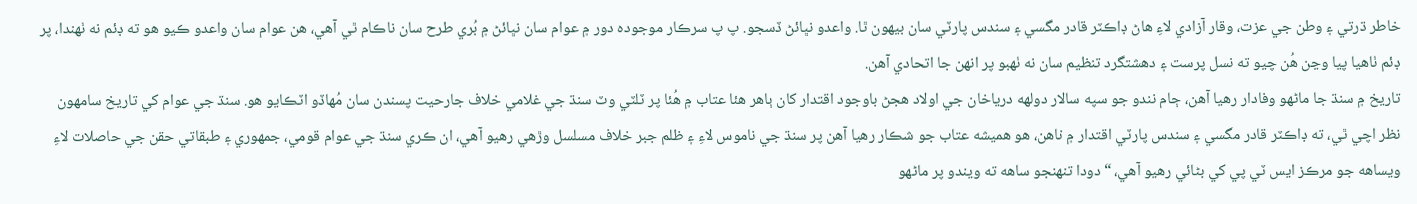خاطر ڌرتي ۽ وطن جي عزت، وقار آزادي لاءِ هاڻ ڊاڪٽر قادر مگسي ۽ سندس پارٽي سان بيهون ٿا. واعدو نڀائڻ ڏسجو. پ پ سرڪار موجوده دور ۾ عوام سان نڀائڻ ۾ بُري طرح سان ناڪام ٿي آهي، هن عوام سان واعدو ڪيو هو ته ڊئم نه ٺهندا، پر ڊئم ٺاهيا پيا وڃن هُن چيو ته نسل پرست ۽ دهشتگرد تنظيم سان نه ٺهبو پر انهن جا اتحادي آهن.
تاريخ ۾ سنڌ جا ماڻهو وفادار رهيا آهن، ڄام نندو جو سپه سالار دولهه درياخان جي اولاد هجڻ باوجود اقتدار کان ٻاهر هئا عتاب ۾ هُئا پر ٽلٽي وٽ سنڌ جي غلامي خلاف جارحيت پسندن سان مُهاڏو اٽڪايو هو. سنڌ جي عوام کي تاريخ سامهون نظر اچي ٿي، ته ڊاڪٽر قادر مگسي ۽ سندس پارٽي اقتدار ۾ ناهن، هو هميشه عتاب جو شڪار رهيا آهن پر سنڌ جي ناموس لاءِ ۽ ظلم جبر خلاف مسلسل وڙهي رهيو آهي، ان ڪري سنڌ جي عوام قومي، جمهوري ۽ طبقاتي حقن جي حاصلات لاءِ ويساهه جو مرڪز ايس ٽي پي کي بڻائي رهيو آهي، “دودا تنهنجو ساهه ته ويندو پر ماڻهو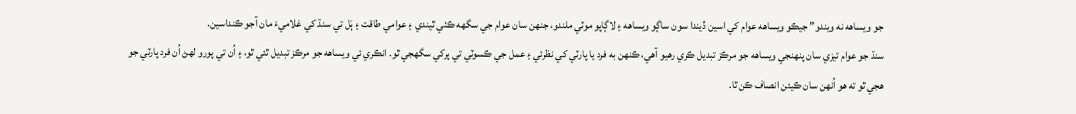جو ويساهه نه ويندو” جيڪو ويساهه عوام کي اسين ڏيندا سون ساڳو ويساهه ۽ لاڳاپو موٽي ملندو، جنهن سان عوام جي سگهه ڪٺي ٿيندي ۽ عوامي طاقت ۽ ٻَل تي سنڌ کي غلاميءَ مان آجو ڪنداسين.
سنڌ جو عوام تيزي سان پنهنجي ويساهه جو مرڪز تبديل ڪري رهيو آهي، ڪنهن به فرد يا پارٽي کي نظرئي ۽ عمل جي ڪسوٽي تي پرکي سگهجي ٿو. انڪري ئي ويساهه جو مرڪز تبديل ٿئي ٿو، ۽ اُن تي پورو لهڻ اُن فرد پارٽي جو هجي ٿو ته هو اُنهن سان ڪيئن انصاف ڪن ٿا.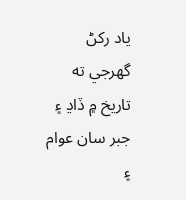ياد رکڻ گهرجي ته تاريخ ۾ ڏاڍ ۽ جبر سان عوام ۽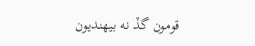قومون گڏ نه بيهنديون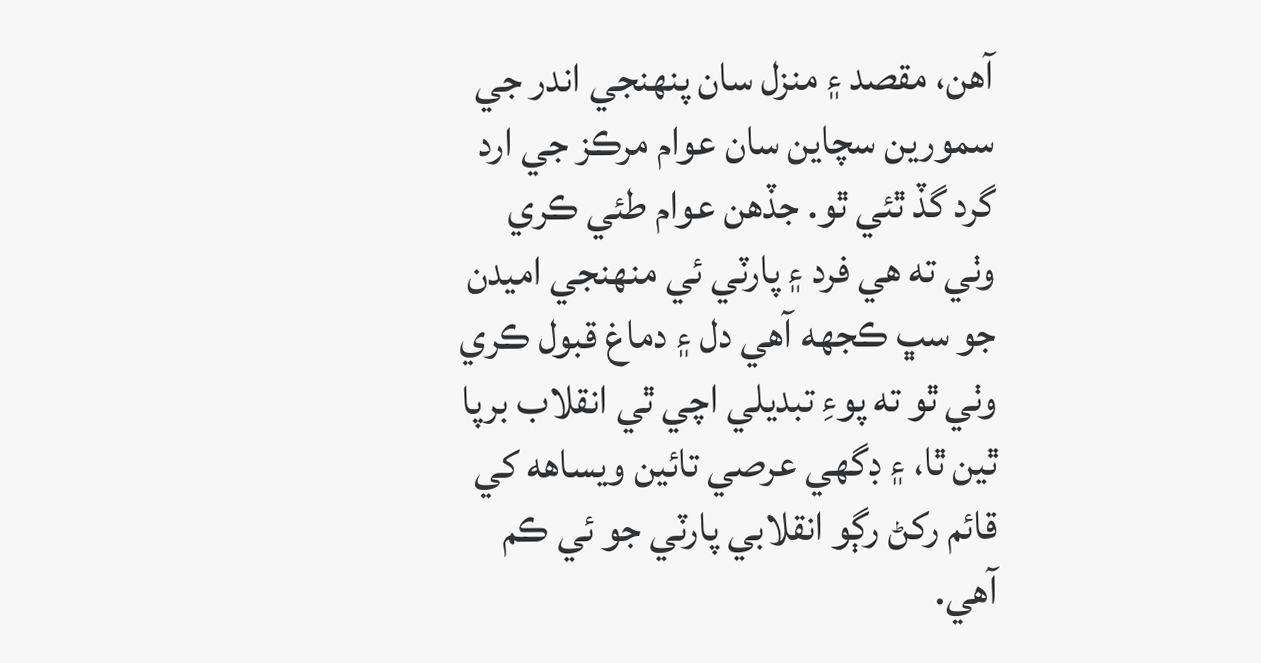آهن، مقصد ۽ منزل سان پنهنجي اندر جي سمورين سچاين سان عوام مرڪز جي ارد گرد گڏ ٿئي ٿو. جڏهن عوام طئي ڪري وٺي ته هي فرد ۽ پارٽي ئي منهنجي اميدن جو سڀ ڪجهه آهي دل ۽ دماغ قبول ڪري وٺي ٿو ته پوءِ تبديلي اچي ٿي انقلاب برپا ٿين ٿا، ۽ ڊگهي عرصي تائين ويساهه کي قائم رکڻ رڳو انقلابي پارٽي جو ئي ڪم آهي.